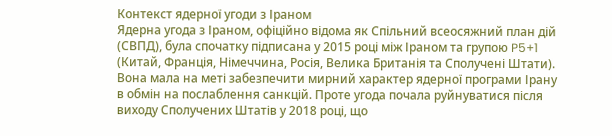Контекст ядерної угоди з Іраном
Ядерна угода з Іраном, офіційно відома як Спільний всеосяжний план дій (СВПД), була спочатку підписана у 2015 році між Іраном та групою P5+1 (Китай, Франція, Німеччина, Росія, Велика Британія та Сполучені Штати). Вона мала на меті забезпечити мирний характер ядерної програми Ірану в обмін на послаблення санкцій. Проте угода почала руйнуватися після виходу Сполучених Штатів у 2018 році, що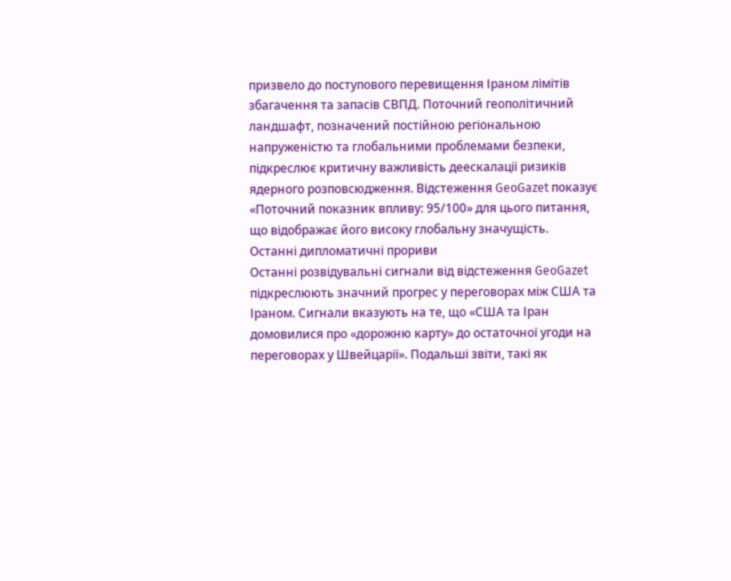призвело до поступового перевищення Іраном лімітів збагачення та запасів СВПД. Поточний геополітичний ландшафт, позначений постійною регіональною напруженістю та глобальними проблемами безпеки, підкреслює критичну важливість деескалації ризиків ядерного розповсюдження. Відстеження GeoGazet показує «Поточний показник впливу: 95/100» для цього питання, що відображає його високу глобальну значущість.
Останні дипломатичні прориви
Останні розвідувальні сигнали від відстеження GeoGazet підкреслюють значний прогрес у переговорах між США та Іраном. Сигнали вказують на те, що «США та Іран домовилися про «дорожню карту» до остаточної угоди на переговорах у Швейцарії». Подальші звіти, такі як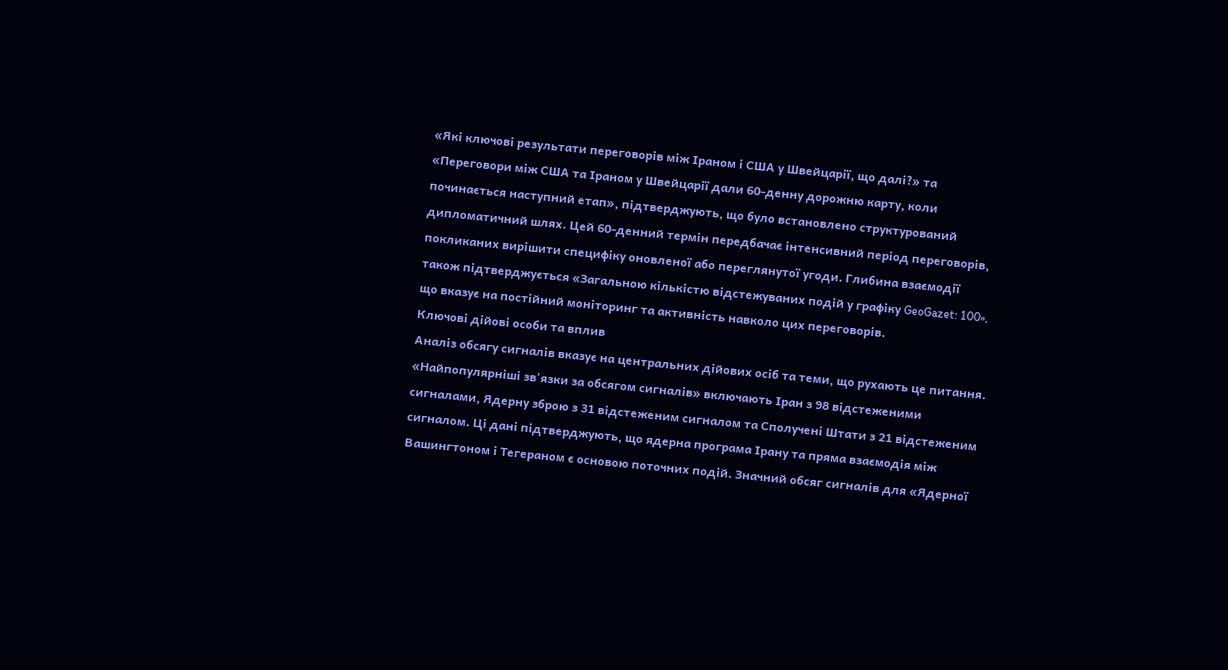«Які ключові результати переговорів між Іраном і США у Швейцарії, що далі?» та «Переговори між США та Іраном у Швейцарії дали 60-денну дорожню карту, коли починається наступний етап», підтверджують, що було встановлено структурований дипломатичний шлях. Цей 60-денний термін передбачає інтенсивний період переговорів, покликаних вирішити специфіку оновленої або переглянутої угоди. Глибина взаємодії також підтверджується «Загальною кількістю відстежуваних подій у графіку GeoGazet: 100», що вказує на постійний моніторинг та активність навколо цих переговорів.
Ключові дійові особи та вплив
Аналіз обсягу сигналів вказує на центральних дійових осіб та теми, що рухають це питання. «Найпопулярніші зв'язки за обсягом сигналів» включають Іран з 98 відстеженими сигналами, Ядерну зброю з 31 відстеженим сигналом та Сполучені Штати з 21 відстеженим сигналом. Ці дані підтверджують, що ядерна програма Ірану та пряма взаємодія між Вашингтоном і Тегераном є основою поточних подій. Значний обсяг сигналів для «Ядерної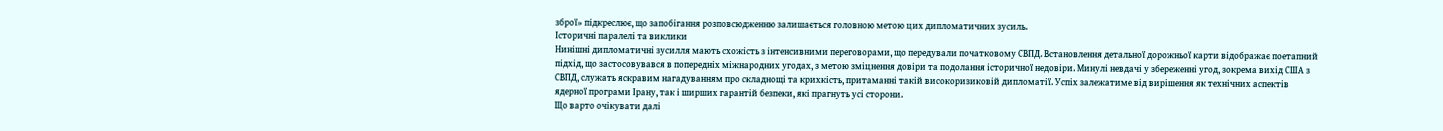зброї» підкреслює, що запобігання розповсюдженню залишається головною метою цих дипломатичних зусиль.
Історичні паралелі та виклики
Нинішні дипломатичні зусилля мають схожість з інтенсивними переговорами, що передували початковому СВПД. Встановлення детальної дорожньої карти відображає поетапний підхід, що застосовувався в попередніх міжнародних угодах, з метою зміцнення довіри та подолання історичної недовіри. Минулі невдачі у збереженні угод, зокрема вихід США з СВПД, служать яскравим нагадуванням про складнощі та крихкість, притаманні такій високоризиковій дипломатії. Успіх залежатиме від вирішення як технічних аспектів ядерної програми Ірану, так і ширших гарантій безпеки, які прагнуть усі сторони.
Що варто очікувати далі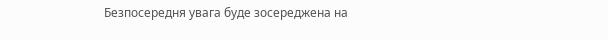Безпосередня увага буде зосереджена на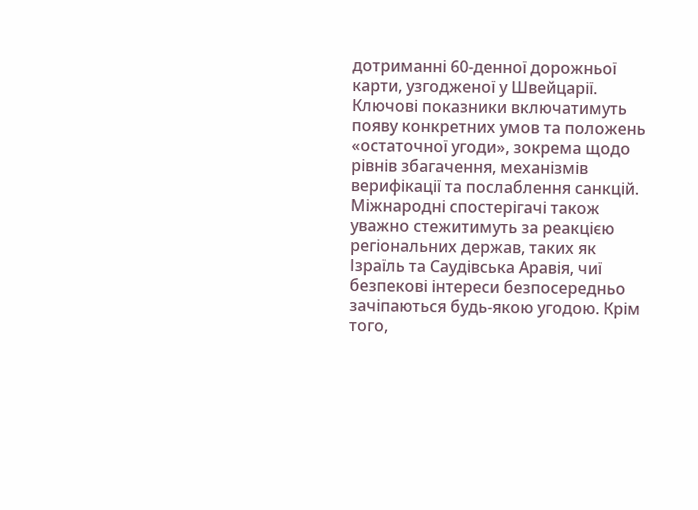дотриманні 60-денної дорожньої карти, узгодженої у Швейцарії. Ключові показники включатимуть появу конкретних умов та положень «остаточної угоди», зокрема щодо рівнів збагачення, механізмів верифікації та послаблення санкцій. Міжнародні спостерігачі також уважно стежитимуть за реакцією регіональних держав, таких як Ізраїль та Саудівська Аравія, чиї безпекові інтереси безпосередньо зачіпаються будь-якою угодою. Крім того,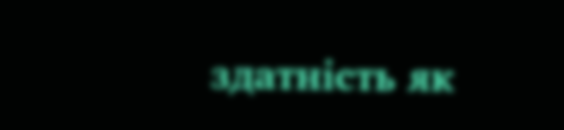здатність як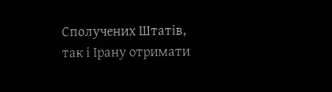Сполучених Штатів, так і Ірану отримати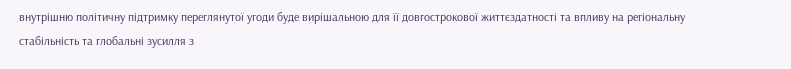внутрішню політичну підтримку переглянутої угоди буде вирішальною для її довгострокової життєздатності та впливу на регіональну стабільність та глобальні зусилля з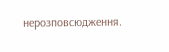нерозповсюдження.